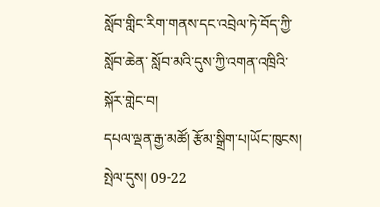སློབ་གླིང་རིག་གནས་དང་འབྲེལ་ཏེ་བོད་ཀྱི་སློབ་ཆེན་ སློབ་མའི་དུས་ཀྱི་འགན་འཁྲིའི་སྐོར་གླེང་བ།
དཔལ་ལྡན་རྒྱ་མཚོ། རྩོམ་སྒྲིག་པ།ཡོང་ཁུངས། སྤེལ་དུས། 09-22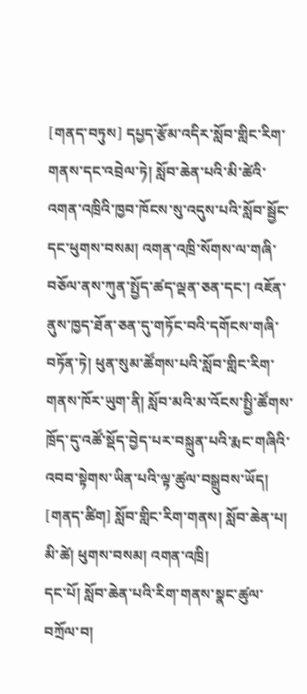[གནད་བཏུས] དཔྱད་རྩོམ་འདིར་སློབ་གླིང་རིག་གནས་དང་འབྲེལ་ཏེ། སློབ་ཆེན་པའི་མི་ཚེའི་འགན་འཁྲིའི་ཁྱབ་ཁོངས་སུ་འདུས་པའི་སློབ་སྦྱོང་དང་ཕུགས་བསམ། འགན་འཁྲི་སོགས་ལ་གཞི་བཅོལ་ནས་ཀུན་སྤྱོད་ཚད་ལྡན་ཅན་དང་། འཇོན་ནུས་ཁྱད་ཐོན་ཅན་དུ་གཏོང་བའི་དགོངས་གཞི་བཏོན་ཏེ། ཕུན་སུམ་ཚོགས་པའི་སློབ་གླིང་རིག་གནས་ཁོར་ཡུག་ནི། སློབ་མའི་མ་འོངས་སྤྱི་ཚོགས་ཁྲོད་དུ་འཚོ་སྡོད་བྱེད་པར་བསྐྲུན་པའི་རྨང་གཞིའི་འབབ་སྟེགས་ཡིན་པའི་ལྟ་ཚུལ་བསྒྲུབས་ཡོད།
[གནད་ཚིག] སློབ་གླིང་རིག་གནས། སློབ་ཆེན་པ། མི་ཚེ། ཕུགས་བསམ། འགན་འཁྲི།
དང་པོ། སློབ་ཆེན་པའི་རིག་གནས་སྣང་ཚུལ་བཀྲོལ་བ།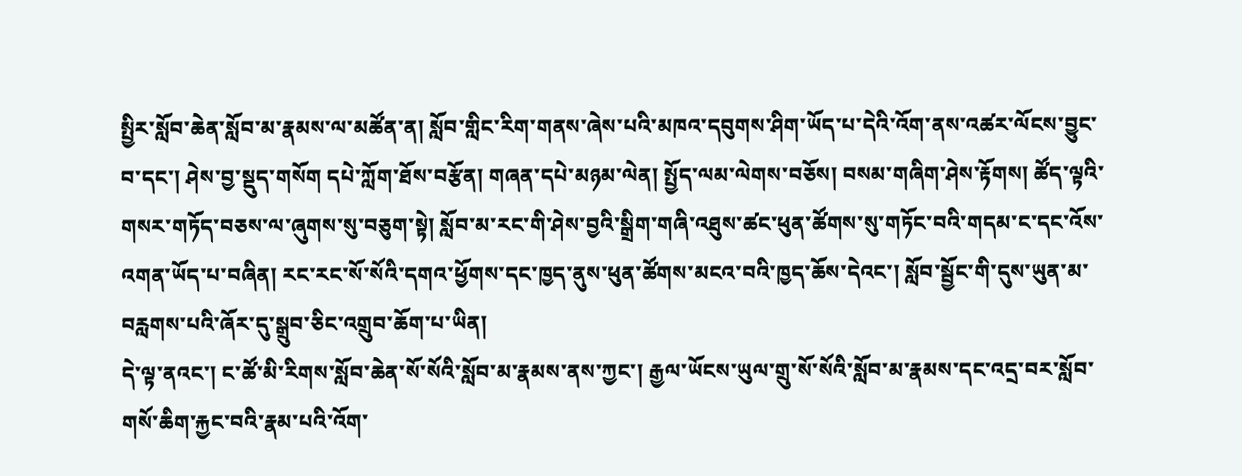སྤྱིར་སློབ་ཆེན་སློབ་མ་རྣམས་ལ་མཚོན་ན། སློབ་གླིང་རིག་གནས་ཞེས་པའི་མཁའ་དབུགས་ཤིག་ཡོད་པ་དེའི་འོག་ནས་འཚར་ལོངས་བྱུང་བ་དང་། ཤེས་བྱ་སྡུད་གསོག དཔེ་ཀློག་ཐོས་བརྩོན། གཞན་དཔེ་མཉམ་ལེན། སྤྱོད་ལམ་ལེགས་བཅོས། བསམ་གཞིག་ཤེས་རྟོགས། ཚོད་ལྟའི་གསར་གཏོད་བཅས་ལ་ཞུགས་སུ་བཅུག་སྟེ། སློབ་མ་རང་གི་ཤེས་བྱའི་སྒྲིག་གཞི་འཐུས་ཚང་ཕུན་ཚོགས་སུ་གཏོང་བའི་གདམ་ང་དང་འོས་འགན་ཡོད་པ་བཞིན། རང་རང་སོ་སོའི་དགའ་ཕྱོགས་དང་ཁྱད་ནུས་ཕུན་ཚོགས་མངའ་བའི་ཁྱད་ཆོས་དེའང་། སློབ་སྦྱོང་གི་དུས་ཡུན་མ་བརླགས་པའི་ཞོར་དུ་སྒྲུབ་ཅིང་འགྲུབ་ཆོག་པ་ཡིན།
དེ་ལྟ་ནའང་། ང་ཚོ་མི་རིགས་སློབ་ཆེན་སོ་སོའི་སློབ་མ་རྣམས་ནས་ཀྱང་། རྒྱལ་ཡོངས་ཡུལ་གྲུ་སོ་སོའི་སློབ་མ་རྣམས་དང་འདྲ་བར་སློབ་གསོ་ཆིག་རྐྱང་བའི་རྣམ་པའི་འོག་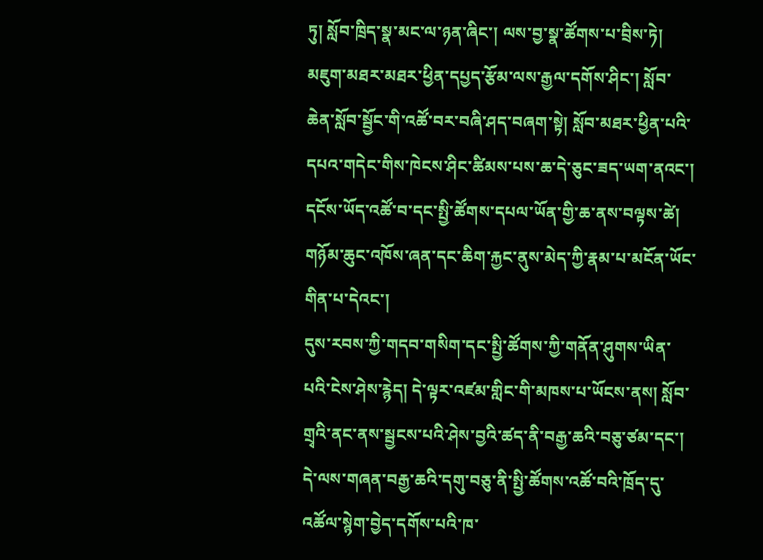ཏུ། སློབ་ཁྲིད་སྣ་མང་ལ་ཉན་ཞིང་། ལས་བྱ་སྣ་ཚོགས་པ་བྲིས་ཏེ། མཇུག་མཐར་མཐར་ཕྱིན་དཔྱད་རྩོམ་ལས་རྒྱལ་དགོས་ཤིང་། སློབ་ཆེན་སློབ་སྦྱོང་གི་འཚོ་བར་བཞི་ཤད་བཞག་སྟེ། སློབ་མཐར་ཕྱིན་པའི་དཔའ་གདེང་གིས་ཁེངས་ཤིང་ཚིམས་པས་ཆ་དེ་ཅུང་ཟད་ཡག་ནའང་། དངོས་ཡོད་འཚོ་བ་དང་སྤྱི་ཚོགས་དཔལ་ཡོན་གྱི་ཆ་ནས་བལྟས་ཚེ། གཉོམ་ཆུང་འཁོས་ཞན་དང་ཆིག་རྐྱང་ནུས་མེད་ཀྱི་རྣམ་པ་མངོན་ཡོང་གིན་པ་དེའང་།
དུས་རབས་ཀྱི་གདབ་གསིག་དང་སྤྱི་ཚོགས་ཀྱི་གནོན་ཤུགས་ཡིན་པའི་ངེས་ཤེས་རྙེད། དེ་ལྟར་འཛམ་གླིང་གི་མཁས་པ་ཡོངས་ནས། སློབ་གྲྭའི་ནང་ནས་སྦྱངས་པའི་ཤེས་བྱའི་ཚད་ནི་བརྒྱ་ཆའི་བཅུ་ཙམ་དང་། དེ་ལས་གཞན་བརྒྱ་ཆའི་དགུ་བཅུ་ནི་སྤྱི་ཚོགས་འཚོ་བའི་ཁྲོད་དུ་འཚོལ་སྙེག་བྱེད་དགོས་པའི་ཁ་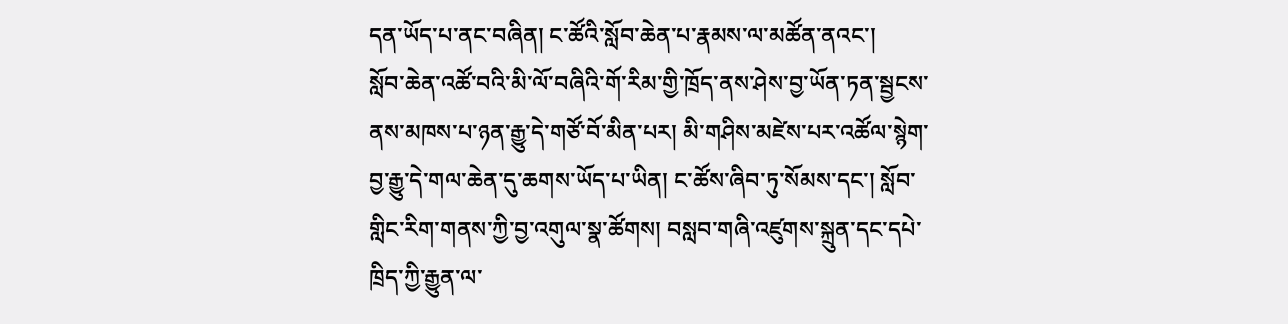དན་ཡོད་པ་ནང་བཞིན། ང་ཚོའི་སློབ་ཆེན་པ་རྣམས་ལ་མཚོན་ནའང་།
སློབ་ཆེན་འཚོ་བའི་མི་ལོ་བཞིའི་གོ་རིམ་གྱི་ཁྲོད་ནས་ཤེས་བྱ་ཡོན་ཏན་སྦྱངས་ནས་མཁས་པ་ཉན་རྒྱུ་དེ་གཙོ་བོ་མིན་པར། མི་གཤིས་མཛེས་པར་འཚོལ་སྙེག་བྱ་རྒྱུ་དེ་གལ་ཆེན་དུ་ཆགས་ཡོད་པ་ཡིན། ང་ཚོས་ཞིབ་ཏུ་སོམས་དང་། སློབ་གླིང་རིག་གནས་ཀྱི་བྱ་འགུལ་སྣ་ཚོགས། བསླབ་གཞི་འཛུགས་སྐྲུན་དང་དཔེ་ཁྲིད་ཀྱི་རྒྱུན་ལ་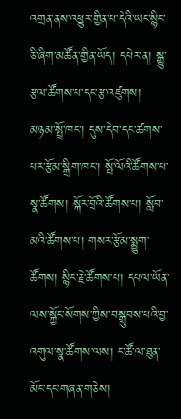འགྲན་ནས་འཕྱུར་གྱིན་པ་དེའི་ཡང་སྙིང་ཅི་ཞིག་མཚོན་གྱིན་ཡོད། དཔེར་ན། སྒྱུ་རྩལ་ཚོགས་པ་དང་རྩ་འཛུགས། མཉམ་སྤྲོ་ཁང་། དུས་དེབ་དང་ཚགས་པར་རྩོམ་སྒྲིག་ཁང་། སྤོ་ལོའི་ཚོགས་པ་སྣ་ཚོགས། སྐོར་བྲོའི་ཚོགས་པ། སློབ་མའི་ཚོགས་པ། གསར་རྩོམ་སྨྱུག་ཚོགས། སྙིང་རྗེ་ཚོགས་པ། དཔལ་ཡོན་ལས་སྐྱོང་སོགས་ཀྱིས་བསྒྲུབས་པའི་བྱ་འགུལ་སྣ་ཚོགས་ལས། ང་ཚོ་ལ་ཐུན་མོང་དང་གཞན་གཅེས།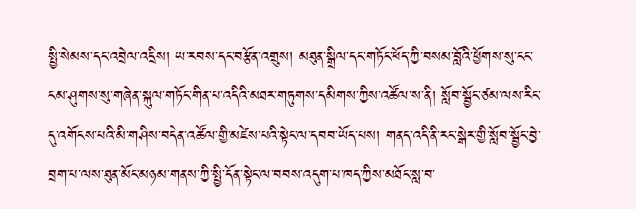སྤྱི་སེམས་དང་འབྲེལ་འདྲིས། ཡ་རབས་དང་བརྩོན་འགྲུས། མཐུན་སྒྲིལ་དང་གཏོང་ཕོད་ཀྱི་བསམ་བློའི་ཕྱོགས་སུ་ངང་ངམ་ཤུགས་སུ་གཞེན་སྐུལ་གཏོང་གིན་པ་འདིའི་མཐར་གཏུགས་དམིགས་ཀྱིས་འཚོལ་ས་ནི། སློབ་སྦྱོང་ཙམ་ལས་རིང་དུ་འགོངས་པའི་མི་གཤིས་བདེན་འཚོལ་གྱི་མཛེས་པའི་སྟེང་ལ་དབབ་ཡོད་པས། གནད་འདི་ནི་རང་སྒེར་གྱི་སློབ་སྦྱོང་བྱེ་བྲག་པ་ལས་ཐུན་མོང་མཉམ་གནས་ཀྱི་སྤྱི་དོན་སྟེང་ལ་བབས་འདུག་པ་ཁད་ཀྱིས་མཐོང་སླ་བ་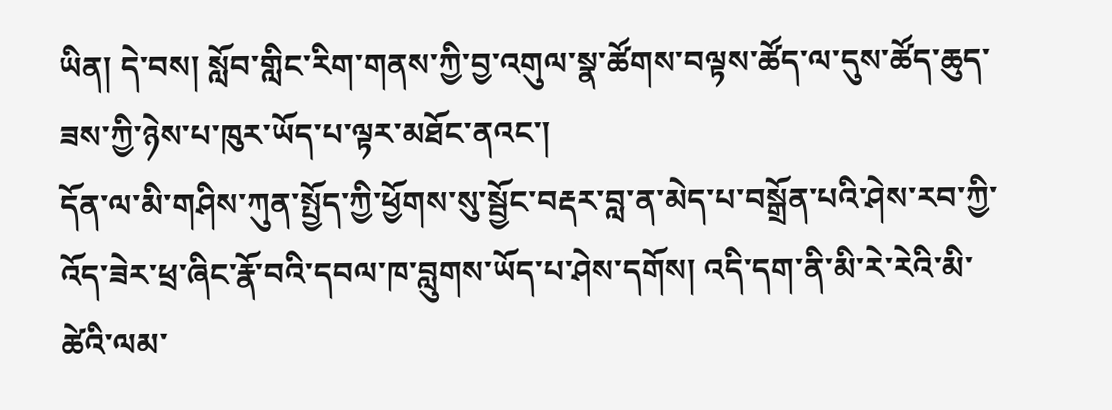ཡིན། དེ་བས། སློབ་གླིང་རིག་གནས་ཀྱི་བྱ་འགུལ་སྣ་ཚོགས་བལྟས་ཚོད་ལ་དུས་ཚོད་ཆུད་ཟས་ཀྱི་ཉེས་པ་ཁུར་ཡོད་པ་ལྟར་མཐོང་ནའང་།
དོན་ལ་མི་གཤིས་ཀུན་སྤྱོད་ཀྱི་ཕྱོགས་སུ་སྦྱོང་བརྡར་བླ་ན་མེད་པ་བསྒྲོན་པའི་ཤེས་རབ་ཀྱི་འོད་ཟེར་ཕྲ་ཞིང་རྣོ་བའི་དབལ་ཁ་བླུགས་ཡོད་པ་ཤེས་དགོས། འདི་དག་ནི་མི་རེ་རེའི་མི་ཚེའི་ལམ་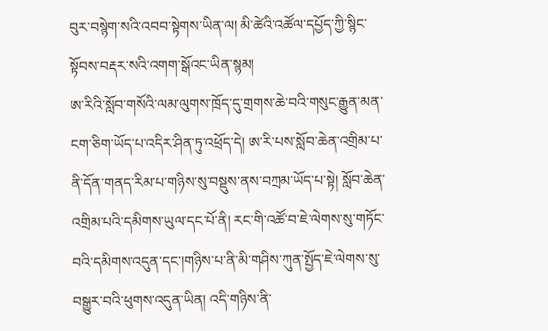བུར་བསྙེག་སའི་འབབ་སྟེགས་ཡིན་ལ། མི་ཚེའི་འཚོལ་དཔྱོད་ཀྱི་སྙིང་སྟོབས་བརྡར་སའི་འགག་སྒོའང་ཡིན་སྙམ།
ཨ་རིའི་སློབ་གསོའི་ལམ་ལུགས་ཁྲོད་དུ་གྲགས་ཆེ་བའི་གསུང་རྒྱུན་མན་ངག་ཅིག་ཡོད་པ་འདིར་ཤིན་ཏུ་འཕྲོད་དེ། ཨ་རི་པས་སློབ་ཆེན་འགྲིམ་པ་ནི་དོན་གནད་རིམ་པ་གཉིས་སུ་བསྡུས་ནས་བཀྲམ་ཡོད་པ་སྟེ། སློབ་ཆེན་འགྲིམ་པའི་དམིགས་ཡུལ་དང་པོ་ནི། རང་གི་འཚོ་བ་ཇེ་ལེགས་སུ་གཏོང་བའི་དམིགས་འདུན་དང་།གཉིས་པ་ནི་མི་གཤིས་ཀུན་སྤྱོད་ཇེ་ལེགས་སུ་བསྒྱུར་བའི་ཕུགས་འདུན་ཡིན། འདི་གཉིས་ནི་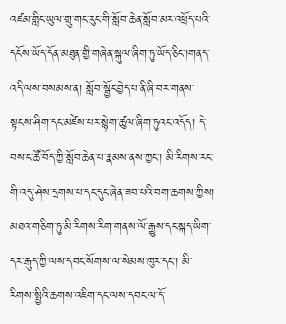འཛམ་གླིང་ཡུལ་གྲུ་གང་རུང་གི་སློབ་ཆེན་སློབ་མར་འཕྲོད་པའི་དངོས་ཡོད་དོན་མཐུན་གྱི་གཞེན་སྐུལ་ཞིག་ཏུ་ཡོད་ཅིང་།གནད་འདི་ལས་བསམས་ན། སློབ་སྦྱོང་བྱེད་པ་ནི་ཞི་བར་གནས་སྟངས་ཤིག་དང་མཛེས་པར་སྙེག་ཚུལ་ཞིག་ཏུའང་འདོད། དེ་བས་ང་ཚོ་བོད་ཀྱི་སློབ་ཆེན་པ་རྣམས་ནས་ཀྱང་། མི་རིགས་རང་གི་འདུ་ཤེས་དྲགས་པ་དང་དུང་ཞེན་ཟབ་པའི་བག་ཆགས་ཀྱིས། མཐའ་གཅིག་ཏུ་མི་རིགས་རིག་གནས་ལོ་རྒྱུས་དང་སྐད་ཡིག་དར་རྒུད་ཀྱི་ལས་དབང་སོགས་ལ་སེམས་ཁུར་དང་། མི་རིགས་སྤྱིའི་ཆགས་འཇིག་དང་ལས་དབང་ལ་དོ་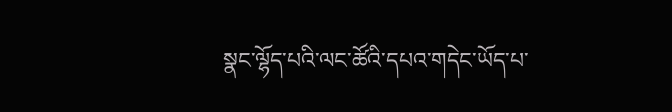སྣང་ལྷོད་པའི་ལང་ཚོའི་དཔའ་གདེང་ཡོད་པ་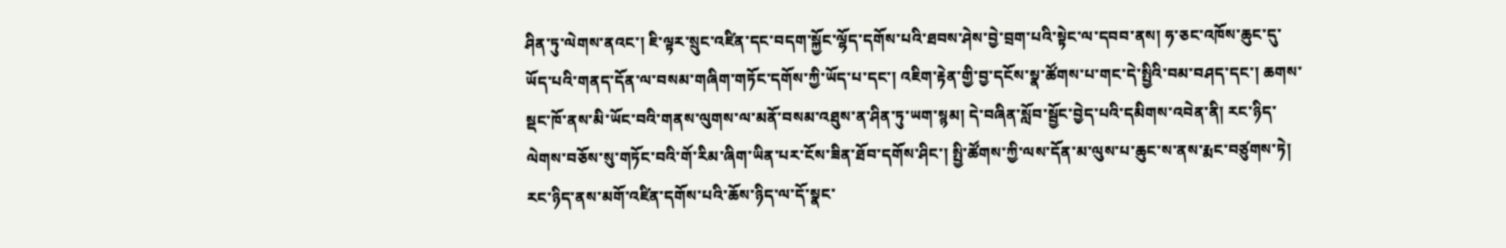ཤིན་ཏུ་ལེགས་ནའང་། ཇི་ལྟར་སྲུང་འཛིན་དང་བདག་སྐྱོང་ལྷོད་དགོས་པའི་ཐབས་ཤེས་བྱེ་བྲག་པའི་སྟེང་ལ་དབབ་ནས། ཧ་ཅང་འཁོས་ཆུང་དུ་ཡོད་པའི་གནད་དོན་ལ་བསམ་གཞིག་གཏོང་དགོས་ཀྱི་ཡོད་པ་དང་། འཇིག་རྟེན་གྱི་བྱ་དངོས་སྣ་ཚོགས་པ་གང་དེ་སྤྱིའི་བམ་བཤད་དང་། ཆགས་སྡང་ཁོ་ནས་མི་ཡོང་བའི་གནས་ལུགས་ལ་མནོ་བསམ་འཐུས་ན་ཤིན་ཏུ་ཡག་སྙམ། དེ་བཞིན་སློབ་སྦྱོང་བྱེད་པའི་དམིགས་འབེན་ནི། རང་ཉིད་ལེགས་བཅོས་སུ་གཏོང་བའི་གོ་རིམ་ཞིག་ཡིན་པར་ངོས་ཟིན་ཐོབ་དགོས་ཤིང་། སྤྱི་ཚོགས་ཀྱི་ལས་དོན་མ་ལུས་པ་ཆུང་ས་ནས་རྨང་བཙུགས་ཏེ། རང་ཉིད་ནས་མགོ་འཛིན་དགོས་པའི་ཆོས་ཉིད་ལ་དོ་སྣང་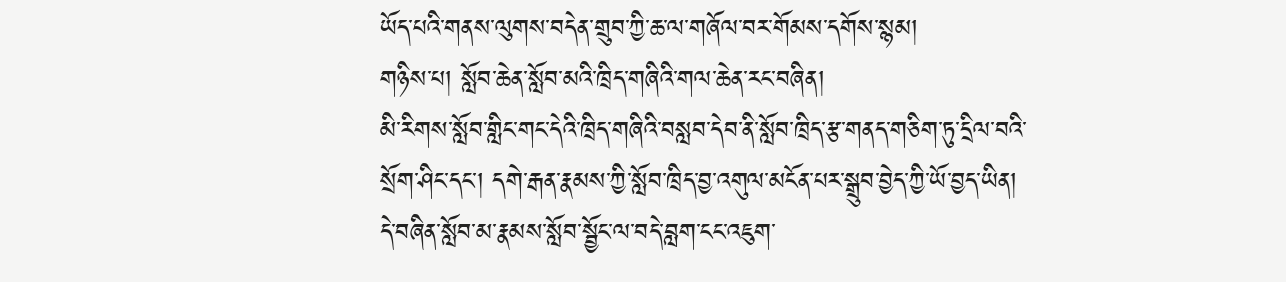ཡོད་པའི་གནས་ལུགས་བདེན་གྲུབ་ཀྱི་ཆ་ལ་གཞོལ་བར་གོམས་དགོས་སྙམ།
གཉིས་པ། སློབ་ཆེན་སློབ་མའི་ཁྲིད་གཞིའི་གལ་ཆེན་རང་བཞིན།
མི་རིགས་སློབ་གླིང་གང་དེའི་ཁྲིད་གཞིའི་བསླབ་དེབ་ནི་སློབ་ཁྲིད་རྩ་གནད་གཅིག་ཏུ་དྲིལ་བའི་སྲོག་ཤིང་དང་། དགེ་རྒན་རྣམས་ཀྱི་སློབ་ཁྲིད་བྱ་འགུལ་མངོན་པར་སྒྲུབ་བྱེད་ཀྱི་ཡོ་བྱད་ཡིན། དེ་བཞིན་སློབ་མ་རྣམས་སློབ་སྦྱོང་ལ་བདེ་བླག་ངང་འཇུག་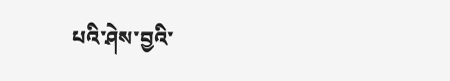པའི་ཤེས་བྱའི་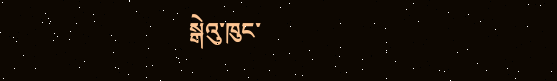སྒེའུ་ཁུང་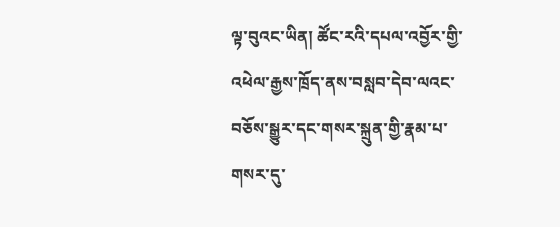ལྟ་བུའང་ཡིན། ཚོང་རའི་དཔལ་འབྱོར་གྱི་འཕེལ་རྒྱས་ཁྲོད་ནས་བསླབ་དེབ་ལའང་བཅོས་སྒྱུར་དང་གསར་སྐྲུན་གྱི་རྣམ་པ་གསར་དུ་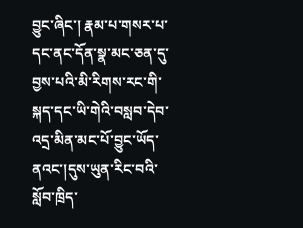བྱུང་ཞིང་། རྣམ་པ་གསར་པ་དང་ནང་དོན་སྣ་མང་ཅན་དུ་བྱས་པའི་མི་རིགས་རང་གི་སྐད་དང་ཡི་གེའི་བསླབ་དེབ་འདྲ་མིན་མང་པོ་བྱུང་ཡོད་ནའང་།དུས་ཡུན་རིང་བའི་སློབ་ཁྲིད་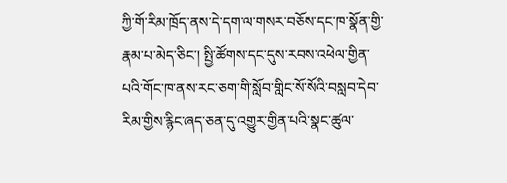ཀྱི་གོ་རིམ་ཁྲོད་ནས་དེ་དག་ལ་གསར་བཅོས་དང་ཁ་སྣོན་གྱི་རྣམ་པ་མེད་ཅིང་། སྤྱི་ཚོགས་དང་དུས་རབས་འཕེལ་གྱིན་པའི་གོང་ཁ་ནས་རང་ཅག་གི་སློབ་གླིང་སོ་སོའི་བསླབ་དེབ་རིམ་གྱིས་རྙིང་ཞད་ཅན་དུ་འགྱུར་གྱིན་པའི་སྣང་ཚུལ་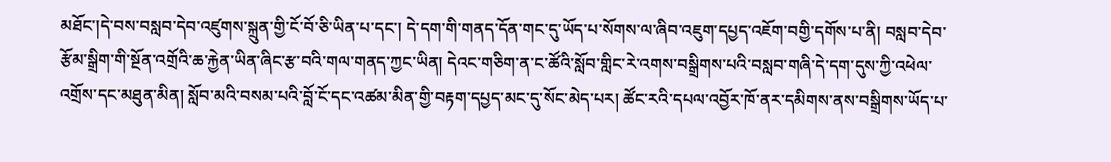མཐོང་།དེ་བས་བསླབ་དེབ་འཛུགས་སྐྲུན་གྱི་ངོ་བོ་ཅི་ཡིན་པ་དང་། དེ་དག་གི་གནད་དོན་གང་དུ་ཡོད་པ་སོགས་ལ་ཞིབ་འཇུག་དཔྱད་འཇོག་བགྱི་དགོས་པ་ནི། བསླབ་དེབ་རྩོམ་སྒྲིག་གི་སྔོན་འགྲོའི་ཆ་རྐྱེན་ཡིན་ཞིང་རྩ་བའི་གལ་གནད་ཀྱང་ཡིན། དེའང་གཅིག་ན་ང་ཚོའི་སློབ་གླིང་རེ་འགས་བསྒྲིགས་པའི་བསླབ་གཞི་དེ་དག་དུས་ཀྱི་འཕེལ་འགྲོས་དང་མཐུན་མིན། སློབ་མའི་བསམ་པའི་བློ་ངོ་དང་འཚམ་མིན་གྱི་བརྟག་དཔྱད་མང་དུ་སོང་མེད་པར། ཚོང་རའི་དཔལ་འབྱོར་ཁོ་ནར་དམིགས་ནས་བསྒྲིགས་ཡོད་པ་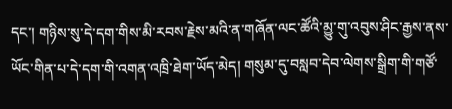དང་། གཉིས་སུ་དེ་དག་གིས་མི་རབས་རྗེས་མའི་ན་གཞོན་ལང་ཚོའི་མྱུ་གུ་འབུས་ཤིང་རྒྱས་ནས་ཡོང་གིན་པ་དེ་དག་གི་འགན་འཁྲི་ཐེག་ཡོད་མེད། གསུམ་དུ་བསླབ་དེབ་ལེགས་སྒྲིག་གི་གཙོ་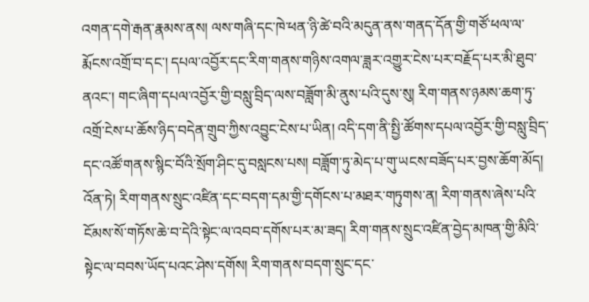འགན་དགེ་རྒན་རྣམས་ནས། ལས་གཞི་དང་ཁེ་ཕན་ཉི་ཚེ་བའི་མདུན་ནས་གནད་དོན་གྱི་གཙོ་ཕལ་ལ་རྨོངས་འགྲོ་བ་དང་། དཔལ་འབྱོར་དང་རིག་གནས་གཉིས་འགལ་ཟླར་འགྱུར་ངེས་པར་བརྗོད་པར་མི་ཐུབ་ནའང་། གང་ཞིག་དཔལ་འབྱོར་གྱི་བསླུ་བྲིད་ལས་བཟློག་མི་ནུས་པའི་དུས་སུ། རིག་གནས་ཉམས་ཆག་ཏུ་འགྲོ་ངེས་པ་ཆོས་ཉིད་བདེན་གྲུབ་ཀྱིས་འབྱུང་ངེས་པ་ཡིན། འདི་དག་ནི་སྤྱི་ཚོགས་དཔལ་འབྱོར་གྱི་བསླུ་བྲིད་དང་འཚོ་གནས་སྙིང་བོའི་སྲོག་ཤིང་དུ་བསླངས་པས། བཟློག་ཏུ་མེད་པ་གུ་ཡངས་བཟོད་པར་བྱས་ཆོག་མོད། འོན་ཏེ། རིག་གནས་སྲུང་འཛིན་དང་བདག་དམ་གྱི་དགོངས་པ་མཐར་གཏུགས་ན། རིག་གནས་ཞེས་པའི་ངོམས་སོ་གཏོས་ཆེ་བ་དེའི་སྟེང་ལ་འབབ་དགོས་པར་མ་ཟད། རིག་གནས་སྲུང་འཛིན་བྱེད་མཁན་གྱི་མིའི་སྟེང་ལ་བབས་ཡོད་པའང་ཤེས་དགོས། རིག་གནས་བདག་སྲུང་དང་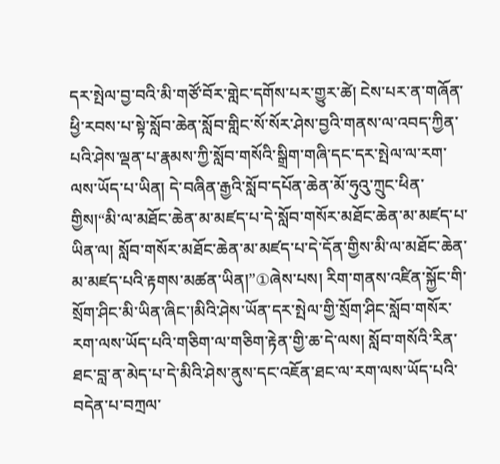དར་སྤེལ་བྱ་བའི་མི་གཙོ་བོར་གླེང་དགོས་པར་གྱུར་ཚེ། ངེས་པར་ན་གཞོན་ཕྱི་རབས་པ་སྟེ་སློབ་ཆེན་སློབ་གླིང་སོ་སོར་ཤེས་བྱའི་གནས་ལ་འབད་ཀྱིན་པའི་ཤེས་ལྡན་པ་རྣམས་ཀྱི་སློབ་གསོའི་སྒྲིག་གཞི་དང་དར་སྤེལ་ལ་རག་ལས་ཡོད་པ་ཡིན། དེ་བཞིན་རྒྱའི་སློབ་དཔོན་ཆེན་མོ་ཧུའུ་ཀྲུང་ཕིན་གྱིས།“མི་ལ་མཐོང་ཆེན་མ་མཛད་པ་དེ་སློབ་གསོར་མཐོང་ཆེན་མ་མཛད་པ་ཡིན་ལ། སློབ་གསོར་མཐོང་ཆེན་མ་མཛད་པ་དེ་དོན་གྱིས་མི་ལ་མཐོང་ཆེན་མ་མཛད་པའི་རྟགས་མཚན་ཡིན།”①ཞེས་པས། རིག་གནས་འཛིན་སྐྱོང་གི་སྲོག་ཤིང་མི་ཡིན་ཞིང་།མིའི་ཤེས་ཡོན་དར་སྤེལ་གྱི་སྲོག་ཤིང་སློབ་གསོར་རག་ལས་ཡོད་པའི་གཅིག་ལ་གཅིག་རྟེན་གྱི་ཆ་དེ་ལས། སློབ་གསོའི་རིན་ཐང་བླ་ན་མེད་པ་དེ་མིའི་ཤེས་ནུས་དང་འཇོན་ཐང་ལ་རག་ལས་ཡོད་པའི་བདེན་པ་བཀྲལ་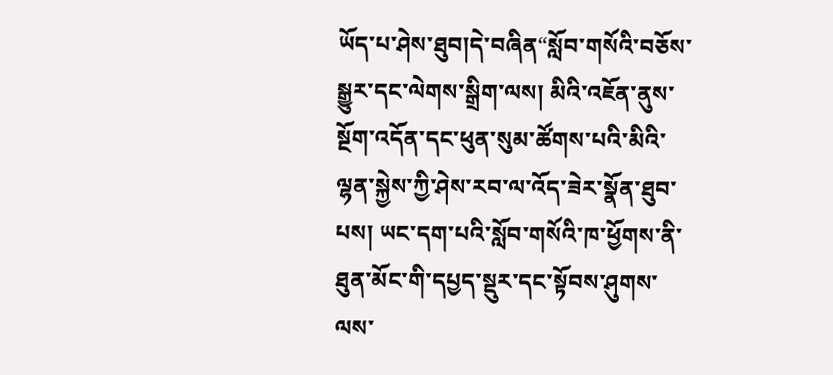ཡོད་པ་ཤེས་ཐུབ།དེ་བཞིན“སློབ་གསོའི་བཅོས་སྒྱུར་དང་ལེགས་སྒྲིག་ལས། མིའི་འཇོན་ནུས་སྔོག་འདོན་དང་ཕུན་སུམ་ཚོགས་པའི་མིའི་ལྷན་སྐྱེས་ཀྱི་ཤེས་རབ་ལ་འོད་ཟེར་སྣོན་ཐུབ་པས། ཡང་དག་པའི་སློབ་གསོའི་ཁ་ཕྱོགས་ནི་ཐུན་མོང་གི་དཔྱད་སྡུར་དང་སྟོབས་ཤུགས་ལས་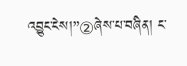འབྱུང་ངེས།”②ཞེས་པ་བཞིན། ང་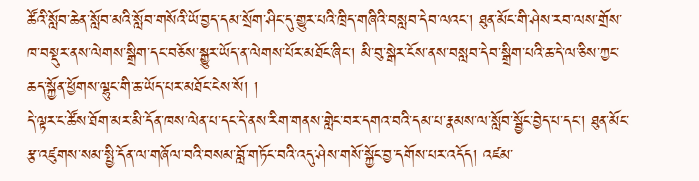ཚོའི་སློབ་ཆེན་སློབ་མའི་སློབ་གསོའི་ཡོ་བྱད་དམ་སྲོག་ཤིང་དུ་གྱུར་པའི་ཁྲིད་གཞིའི་བསླབ་དེབ་ལའང་། ཐུན་མོང་གི་ཤེས་རབ་ལས་གྲོས་ཁ་བསྡུར་ནས་ལེགས་སྒྲིག་དང་བཅོས་སྒྱུར་ཡོད་ན་ལེགས་པོར་མཐོང་ཞིང་། མི་བུ་སྒེར་ངོས་ནས་བསླབ་དེབ་སྒྲིག་པའི་ཆ་དེ་ལ་ཅིས་ཀྱང་ཆད་སྐྱོན་ཕྱོགས་ལྷུང་གི་ཆ་ཡོད་པར་མཐོང་ངེས་སོ། །
དེ་ལྟར་ང་ཚོས་ཐོག་མར་མི་དོན་ཁས་ལེན་པ་དང་དེ་ནས་རིག་གནས་གླེང་བར་དགའ་བའི་དམ་པ་རྣམས་ལ་སློབ་སྦྱོང་བྱེད་པ་དང་། ཐུན་མོང་རྩ་འཛུགས་སམ་སྤྱི་དོན་ལ་གཞོལ་བའི་བསམ་བློ་གཏོང་བའི་འདུ་ཤེས་གསོ་སྐྱོང་བྱ་དགོས་པར་འདོད། འཛམ་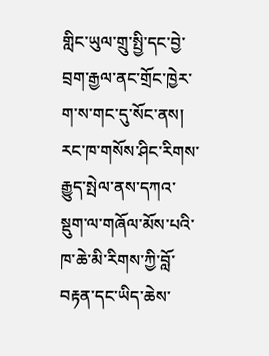གླིང་ཡུལ་གྲུ་སྤྱི་དང་བྱེ་བྲག་རྒྱལ་ནང་གྲོང་ཁྱེར་ག་ས་གང་དུ་སོང་ནས། རང་ཁ་གསོས་ཤིང་རིགས་རྒྱུད་སྤེལ་ནས་དཀའ་སྡུག་ལ་གཞོལ་མོས་པའི་ཁ་ཆེ་མི་རིགས་ཀྱི་བློ་བརྟན་དང་ཡིད་ཆེས་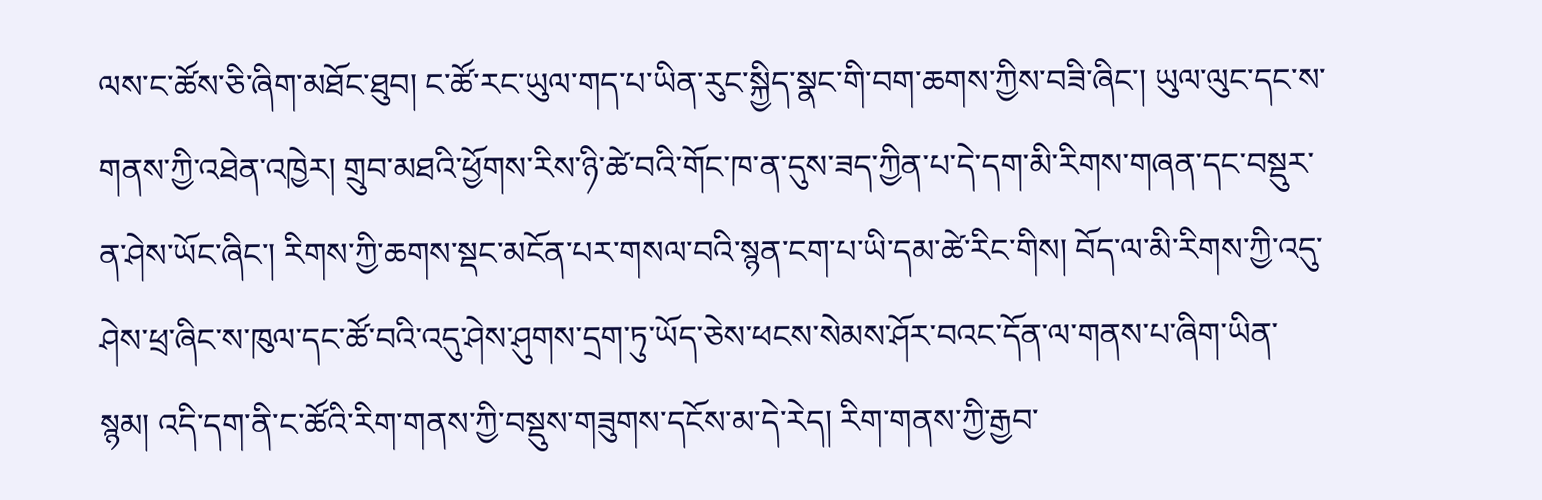ལས་ང་ཚོས་ཅི་ཞིག་མཐོང་ཐུབ། ང་ཚོ་རང་ཡུལ་གད་པ་ཡིན་རུང་སྐྱིད་སྣང་གི་བག་ཆགས་ཀྱིས་བཟི་ཞིང་། ཡུལ་ལུང་དང་ས་གནས་ཀྱི་འཐེན་འཁྱེར། གྲུབ་མཐའི་ཕྱོགས་རིས་ཉི་ཚེ་བའི་གོང་ཁ་ན་དུས་ཟད་ཀྱིན་པ་དེ་དག་མི་རིགས་གཞན་དང་བསྡུར་ན་ཤེས་ཡོང་ཞིང་། རིགས་ཀྱི་ཆགས་སྡང་མངོན་པར་གསལ་བའི་སྙན་ངག་པ་ཡི་དམ་ཚེ་རིང་གིས། བོད་ལ་མི་རིགས་ཀྱི་འདུ་ཤེས་ཕྲ་ཞིང་ས་ཁུལ་དང་ཚོ་བའི་འདུ་ཤེས་ཤུགས་དྲག་ཏུ་ཡོད་ཅེས་ཕངས་སེམས་ཤོར་བའང་དོན་ལ་གནས་པ་ཞིག་ཡིན་སྙམ། འདི་དག་ནི་ང་ཚོའི་རིག་གནས་ཀྱི་བསྡུས་གཟུགས་དངོས་མ་དེ་རེད། རིག་གནས་ཀྱི་རྒྱབ་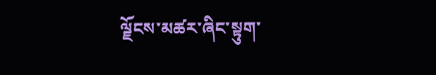ལྗོངས་མཚར་ཞིང་སྟུག་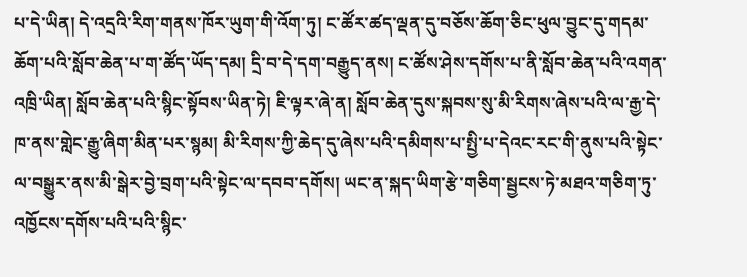པ་དེ་ཡིན། དེ་འདྲའི་རིག་གནས་ཁོར་ཡུག་གི་འོག་ཏུ། ང་ཚོར་ཚད་ལྡན་དུ་བཅོས་ཆོག་ཅིང་ཕུལ་བྱུང་དུ་གདམ་ཆོག་པའི་སློབ་ཆེན་པ་ག་ཚོད་ཡོད་དམ། དྲི་བ་དེ་དག་བརྒྱུད་ནས། ང་ཚོས་ཤེས་དགོས་པ་ནི་སློབ་ཆེན་པའི་འགན་འཁྲི་ཡིན། སློབ་ཆེན་པའི་སྙིང་སྟོབས་ཡིན་ཏེ། ཇི་ལྟར་ཞེ་ན། སློབ་ཆེན་དུས་སྐབས་སུ་མི་རིགས་ཞེས་པའི་ལ་རྒྱ་དེ་ཁ་ནས་གླེང་རྒྱུ་ཞིག་མིན་པར་སྙམ། མི་རིགས་ཀྱི་ཆེད་དུ་ཞེས་པའི་དམིགས་པ་སྤྱི་པ་དེའང་རང་གི་ནུས་པའི་སྟེང་ལ་བསྒྱུར་ནས་མི་སྒེར་བྱེ་བྲག་པའི་སྟེང་ལ་དབབ་དགོས། ཡང་ན་སྐད་ཡིག་རྩེ་གཅིག་སྦྱངས་ཏེ་མཐའ་གཅིག་ཏུ་འཁྱོངས་དགོས་པའི་པའི་སྙིང་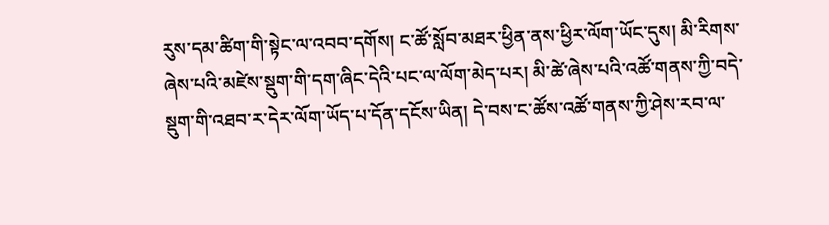རུས་དམ་ཚིག་གི་སྟེང་ལ་འབབ་དགོས། ང་ཚོ་སློབ་མཐར་ཕྱིན་ནས་ཕྱིར་ལོག་ཡོང་དུས། མི་རིགས་ཞེས་པའི་མཛེས་སྡུག་གི་དག་ཞིང་དེའི་པང་ལ་ལོག་མེད་པར། མི་ཚེ་ཞེས་པའི་འཚོ་གནས་ཀྱི་བདེ་སྡུག་གི་འཐབ་ར་དེར་ལོག་ཡོད་པ་དོན་དངོས་ཡིན། དེ་བས་ང་ཚོས་འཚོ་གནས་ཀྱི་ཤེས་རབ་ལ་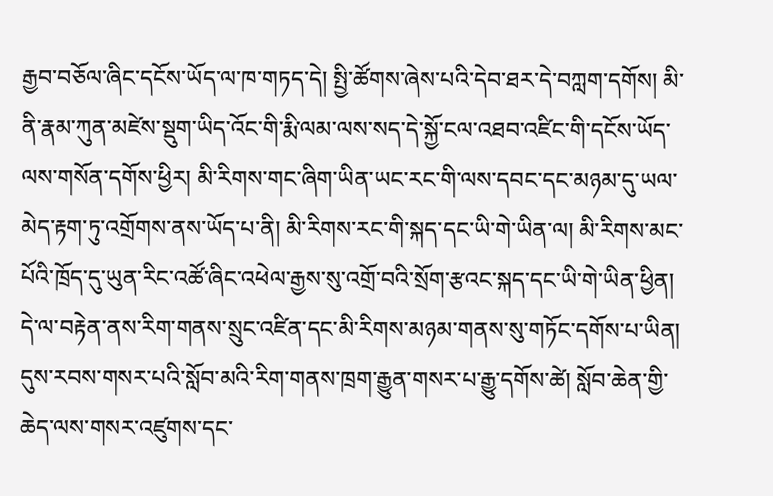རྒྱབ་བཅོལ་ཞིང་དངོས་ཡོད་ལ་ཁ་གཏད་དེ། སྤྱི་ཚོགས་ཞེས་པའི་དེབ་ཐར་དེ་བཀླག་དགོས། མི་ནི་རྣམ་ཀུན་མཛེས་སྡུག་ཡིད་འོང་གི་རྨི་ལམ་ལས་སད་དེ་སྐྱོ་ངལ་འཐབ་འཛིང་གི་དངོས་ཡོད་ལས་གསོན་དགོས་ཕྱིར། མི་རིགས་གང་ཞིག་ཡིན་ཡང་རང་གི་ལས་དབང་དང་མཉམ་དུ་ཡལ་མེད་རྟག་ཏུ་འགྲོགས་ནས་ཡོད་པ་ནི། མི་རིགས་རང་གི་སྐད་དང་ཡི་གེ་ཡིན་ལ། མི་རིགས་མང་པོའི་ཁྲོད་དུ་ཡུན་རིང་འཚོ་ཞིང་འཕེལ་རྒྱས་སུ་འགྲོ་བའི་སྲོག་རྩའང་སྐད་དང་ཡི་གེ་ཡིན་ཕྱིན། དེ་ལ་བརྟེན་ནས་རིག་གནས་སྲུང་འཛིན་དང་མི་རིགས་མཉམ་གནས་སུ་གཏོང་དགོས་པ་ཡིན། དུས་རབས་གསར་པའི་སློབ་མའི་རིག་གནས་ཁྲག་རྒྱུན་གསར་པ་རྒྱུ་དགོས་ཚེ། སློབ་ཆེན་གྱི་ཆེད་ལས་གསར་འཛུགས་དང་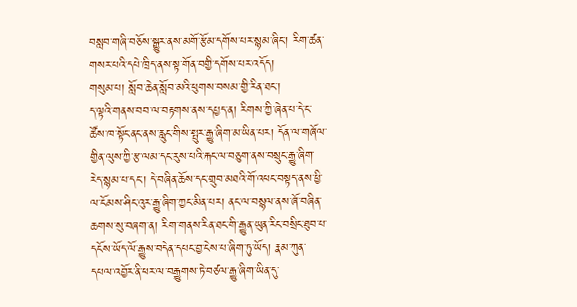བསླབ་གཞི་བཅོས་སྒྱུར་ནས་མགོ་རྩོམ་དགོས་པར་སྙམ་ཞིང་། རིག་ཚན་གསར་པའི་དཔེ་ཁྲིད་ནས་སྟ་གོན་བགྱི་དགོས་པར་འདོད།
གསུམ་པ། སློབ་ཆེན་སློབ་མའི་ཕུགས་བསམ་གྱི་རིན་ཐང་།
ད་ལྟའི་གནས་བབ་ལ་བརྟགས་ནས་དཔྱད་ན། རིགས་ཀྱི་ཞེན་པ་དེ་ང་ཚོས་ཁ་སྟོང་ནང་ནས་རླུང་གིས་སྤུར་རྒྱུ་ཞིག་མ་ཡིན་པར། དོན་ལ་གཞོལ་གྱིན་ལུས་ཀྱི་རྩ་ལམ་དང་རུས་པའི་རྐང་ལ་བཅུག་ནས་བསྲུང་རྒྱུ་ཞིག་རེད་སྙམ་པ་དང་། དེ་བཞིན་ཆོས་དང་གྲུབ་མཐའི་གོ་འཕང་བསྟད་ནས་ཕྱི་ལ་ངོམས་ཤིང་འུར་རྒྱུ་ཞིག་ཀྱང་མིན་པར། ནང་ལ་བསྙལ་ནས་ཞོ་བཞིན་ཆགས་སུ་བཞག་ན། རིག་གནས་རིན་ཐང་གི་རྒྱུན་ཡུན་རིང་བསྲིང་ཐུབ་པ་དངོས་ཡོད་ལོ་རྒྱུས་བདེན་དཔང་བྱ་ངེས་པ་ཞིག་ཏུ་ཡོད། རྣམ་ཀུན་དཔལ་འབྱོར་ནི་ཕར་ལ་བརྒྱུགས་ཏེ་བཙལ་རྒྱུ་ཞིག་ཡིན་དུ་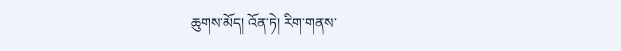ཆུགས་མོད། འོན་ཏེ། རིག་གནས་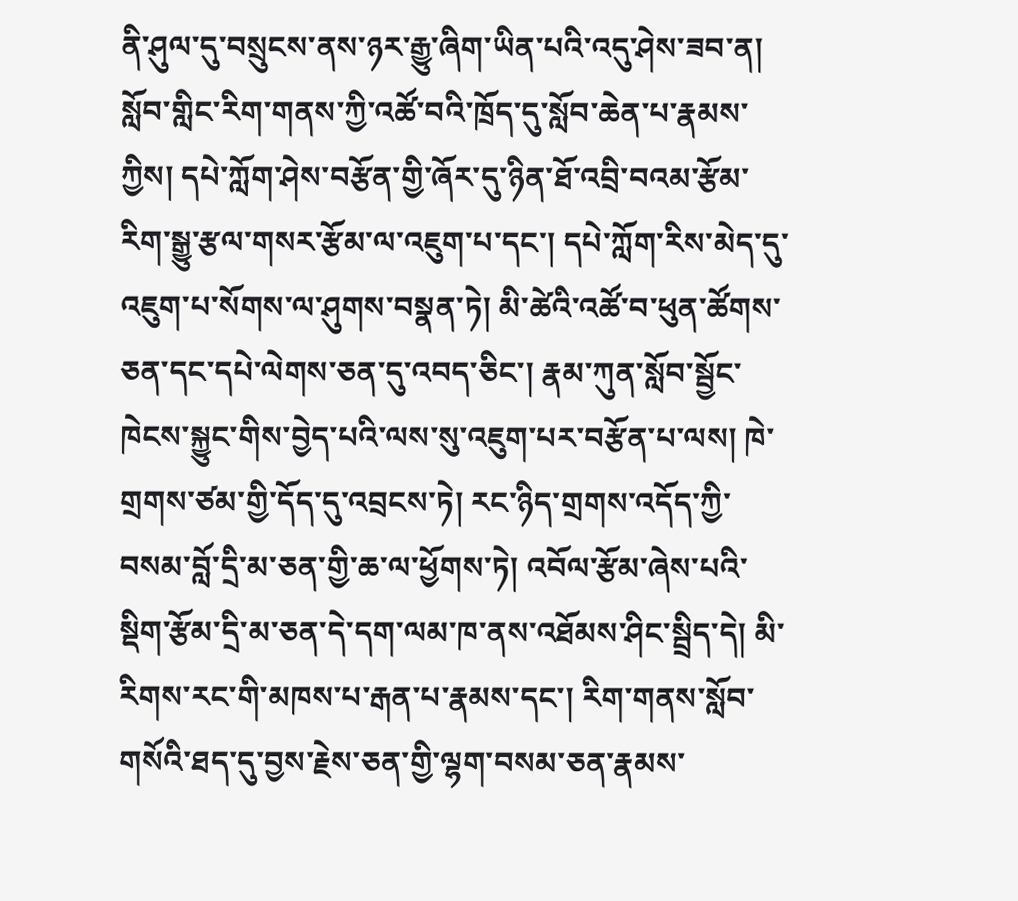ནི་ཤུལ་དུ་བསྲུངས་ནས་ཉར་རྒྱུ་ཞིག་ཡིན་པའི་འདུ་ཤེས་ཟབ་ན། སློབ་གླིང་རིག་གནས་ཀྱི་འཚོ་བའི་ཁྲོད་དུ་སློབ་ཆེན་པ་རྣམས་ཀྱིས། དཔེ་ཀློག་ཤེས་བརྩོན་གྱི་ཞོར་དུ་ཉིན་ཐོ་འབྲི་བའམ་རྩོམ་རིག་སྒྱུ་རྩལ་གསར་རྩོམ་ལ་འཇུག་པ་དང་། དཔེ་ཀློག་རིས་མེད་དུ་འཇུག་པ་སོགས་ལ་ཤུགས་བསྣན་ཏེ། མི་ཚེའི་འཚོ་བ་ཕུན་ཚོགས་ཅན་དང་དཔེ་ལེགས་ཅན་དུ་འབད་ཅིང་། རྣམ་ཀུན་སློབ་སྦྱོང་ཁེངས་སྐྱུང་གིས་བྱེད་པའི་ལས་སུ་འཇུག་པར་བརྩོན་པ་ལས། ཁེ་གྲགས་ཙམ་གྱི་དོད་དུ་འབྲངས་ཏེ། རང་ཉིད་གྲགས་འདོད་ཀྱི་བསམ་བློ་དྲི་མ་ཅན་གྱི་ཆ་ལ་ཕྱོགས་ཏེ། འབོལ་རྩོམ་ཞེས་པའི་སྡིག་རྩོམ་དྲི་མ་ཅན་དེ་དག་ལམ་ཁ་ནས་འཐོམས་ཤིང་སྦྲིད་དེ། མི་རིགས་རང་གི་མཁས་པ་རྒན་པ་རྣམས་དང་། རིག་གནས་སློབ་གསོའི་ཐད་དུ་བྱས་རྗེས་ཅན་གྱི་ལྷག་བསམ་ཅན་རྣམས་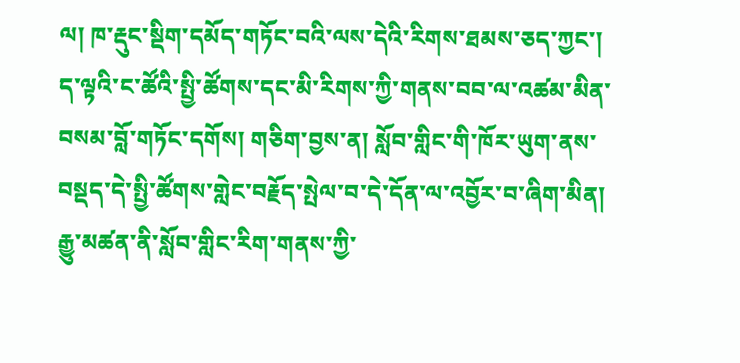ལ། ཁ་རྡུང་སྡིག་དམོད་གཏོང་བའི་ལས་དེའི་རིགས་ཐམས་ཅད་ཀྱང་།
ད་ལྟའི་ང་ཚོའི་སྤྱི་ཚོགས་དང་མི་རིགས་ཀྱི་གནས་བབ་ལ་འཚམ་མིན་བསམ་བློ་གཏོང་དགོས། གཅིག་བྱས་ན། སློབ་གླིང་གི་ཁོར་ཡུག་ནས་བསྡད་དེ་སྤྱི་ཚོགས་གླེང་བརྗོད་སྤེལ་བ་དེ་དོན་ལ་འབྱོར་བ་ཞིག་མིན། རྒྱུ་མཚན་ནི་སློབ་གླིང་རིག་གནས་ཀྱི་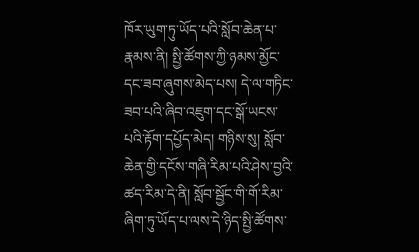ཁོར་ཡུག་ཏུ་ཡོད་པའི་སློབ་ཆེན་པ་རྣམས་ནི། སྤྱི་ཚོགས་ཀྱི་ཉམས་མྱོང་དང་ཟབ་ཞུགས་མེད་པས། དེ་ལ་གཏིང་ཟབ་པའི་ཞིབ་འཇུག་དང་སྒོ་ཡངས་པའི་རྟོག་དཔྱོད་མེད། གཉིས་སུ། སློབ་ཆེན་གྱི་དངོས་གཞི་རིམ་པའི་ཤེས་བྱའི་ཚད་རིམ་དེ་ནི། སློབ་སྦྱོང་གི་གོ་རིམ་ཞིག་ཏུ་ཡོད་པ་ལས་དེ་ཉིད་སྤྱི་ཚོགས་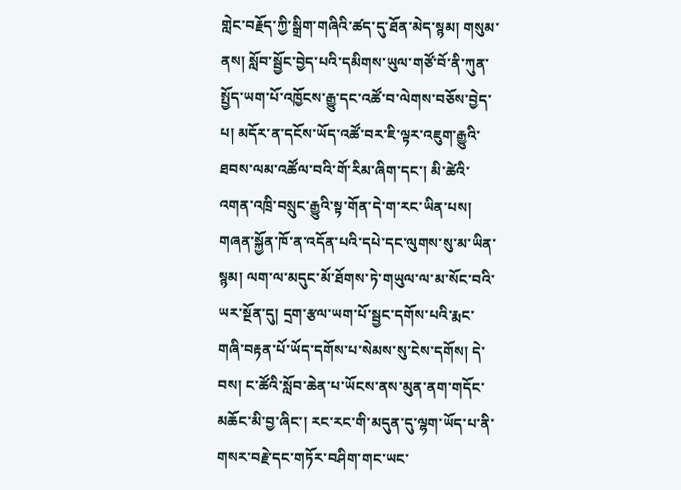གླེང་བརྗོད་ཀྱི་སྒྲིག་གཞིའི་ཚད་དུ་ཐོན་མེད་སྙམ། གསུམ་ནས། སློབ་སྦྱོང་བྱེད་པའི་དམིགས་ཡུལ་གཙོ་བོ་ནི་ཀུན་སྤྱོད་ཡག་པོ་འཁྱོངས་རྒྱུ་དང་འཚོ་བ་ལེགས་བཅོས་བྱེད་པ། མདོར་ན་དངོས་ཡོད་འཚོ་བར་ཇི་ལྟར་འཇུག་རྒྱུའི་ཐབས་ལམ་འཚོལ་བའི་གོ་རིམ་ཞིག་དང་། མི་ཚེའི་འགན་འཁྲི་བསྲུང་རྒྱུའི་སྟ་གོན་དེ་ག་རང་ཡིན་པས། གཞན་སྐྱོན་ཁོ་ན་འདོན་པའི་དཔེ་དང་ལུགས་སུ་མ་ཡིན་སྙམ། ལག་ལ་མདུང་མོ་ཐོགས་ཏེ་གཡུལ་ལ་མ་སོང་བའི་ཡར་སྔོན་དུ། དྲག་རྩལ་ཡག་པོ་སྦྱང་དགོས་པའི་རྨང་གཞི་བརྟན་པོ་ཡོད་དགོས་པ་སེམས་སུ་ངེས་དགོས། དེ་བས། ང་ཚོའི་སློབ་ཆེན་པ་ཡོངས་ནས་མུན་ནག་གདོང་མཆོང་མི་བྱ་ཞིང་། རང་རང་གི་མདུན་དུ་ལྷག་ཡོད་པ་ནི་གསར་བརྗེ་དང་གཏོར་བཤིག་གང་ཡང་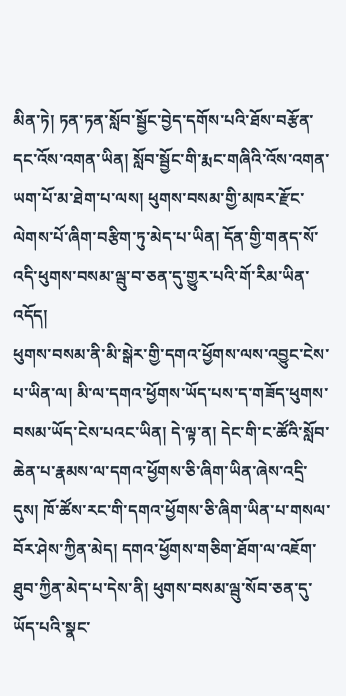མིན་ཏེ། ཏན་ཏན་སློབ་སྦྱོང་བྱེད་དགོས་པའི་ཐོས་བརྩོན་དང་འོས་འགན་ཡིན། སློབ་སྦྱོང་གི་རྨང་གཞིའི་འོས་འགན་ཡག་པོ་མ་ཐེག་པ་ལས། ཕུགས་བསམ་གྱི་མཁར་རྫོང་ལེགས་པོ་ཞིག་བརྩིག་ཏུ་མེད་པ་ཡིན། དོན་གྱི་གནད་སོ་འདི་ཕུགས་བསམ་ལྦུ་བ་ཅན་དུ་གྱུར་པའི་གོ་རིམ་ཡིན་འདོད།
ཕུགས་བསམ་ནི་མི་སྒེར་གྱི་དགའ་ཕྱོགས་ལས་འབྱུང་ངེས་པ་ཡིན་ལ། མི་ལ་དགའ་ཕྱོགས་ཡོད་པས་ད་གཟོད་ཕུགས་བསམ་ཡོད་ངེས་པའང་ཡིན། དེ་ལྟ་ན། དེང་གི་ང་ཚོའི་སློབ་ཆེན་པ་རྣམས་ལ་དགའ་ཕྱོགས་ཅི་ཞིག་ཡིན་ཞེས་འདྲི་དུས། ཁོ་ཚོས་རང་གི་དགའ་ཕྱོགས་ཅི་ཞིག་ཡིན་པ་གསལ་བོར་ཤེས་ཀྱིན་མེད། དགའ་ཕྱོགས་གཅིག་ཐོག་ལ་འཇོག་ཐུབ་ཀྱིན་མེད་པ་དེས་ནི། ཕུགས་བསམ་ལྦུ་སོབ་ཅན་དུ་ཡོད་པའི་སྣང་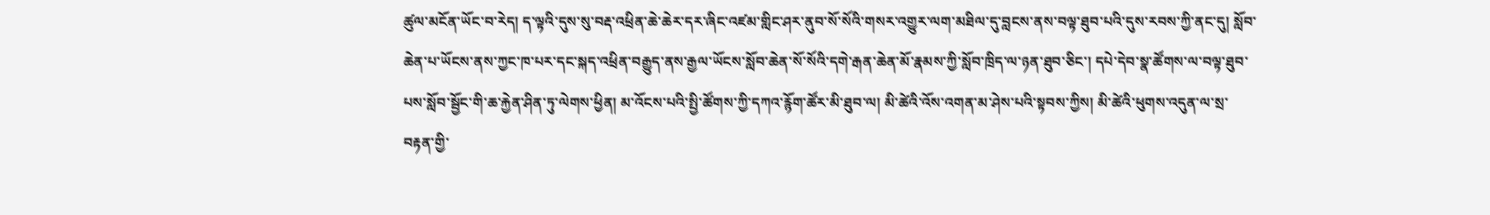ཚུལ་མངོན་ཡོང་བ་རེད། ད་ལྟའི་དུས་སུ་བརྡ་འཕྲིན་ཆེ་ཆེར་དར་ཞིང་འཛམ་གླིང་ཤར་ནུབ་སོ་སོའི་གསར་འགྱུར་ལག་མཐིལ་དུ་བླངས་ནས་བལྟ་ཐུབ་པའི་དུས་རབས་ཀྱི་ནང་དུ། སློབ་ཆེན་པ་ཡོངས་ནས་ཀྱང་ཁ་པར་དང་སྐད་འཕྲིན་བརྒྱུད་ནས་རྒྱལ་ཡོངས་སློབ་ཆེན་སོ་སོའི་དགེ་རྒན་ཆེན་མོ་རྣམས་ཀྱི་སློབ་ཁྲིད་ལ་ཉན་ཐུབ་ཅིང་། དཔེ་དེབ་སྣ་ཚོགས་ལ་བལྟ་ཐུབ་པས་སློབ་སྦྱོང་གི་ཆ་རྐྱེན་ཤིན་ཏུ་ལེགས་ཕྱིན། མ་འོངས་པའི་སྤྱི་ཚོགས་ཀྱི་དཀའ་རྙོག་ཚོར་མི་ཐུབ་ལ། མི་ཚེའི་འོས་འགན་མ་ཤེས་པའི་སྟབས་ཀྱིས། མི་ཚེའི་ཕུགས་འདུན་ལ་སྲ་བརྟན་གྱི་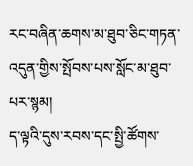རང་བཞིན་ཆགས་མ་ཐུབ་ཅིང་གཏན་འདུན་གྱིས་སྤོབས་པས་སློང་མ་ཐུབ་པར་སྙམ།
ད་ལྟའི་དུས་རབས་དང་སྤྱི་ཚོགས་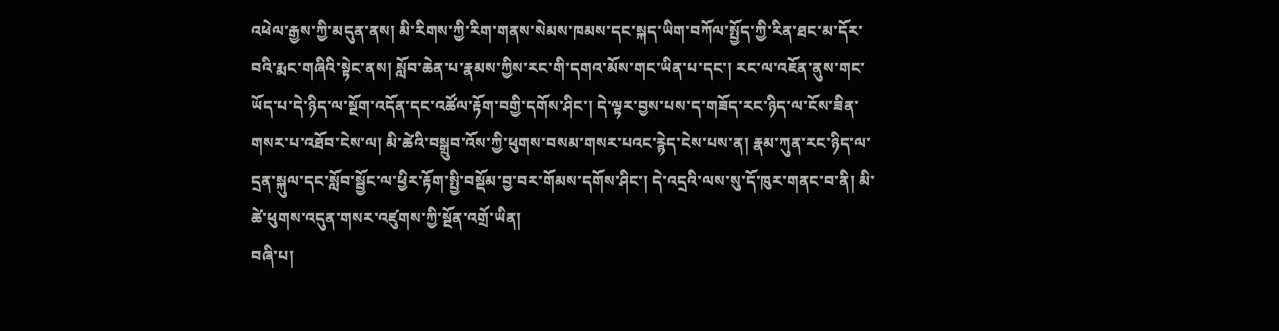འཕེལ་རྒྱས་ཀྱི་མདུན་ནས། མི་རིགས་ཀྱི་རིག་གནས་སེམས་ཁམས་དང་སྐད་ཡིག་བཀོལ་སྤྱོད་ཀྱི་རིན་ཐང་མ་དོར་བའི་རྨང་གཞིའི་སྟེང་ནས། སློབ་ཆེན་པ་རྣམས་ཀྱིས་རང་གི་དགའ་མོས་གང་ཡིན་པ་དང་། རང་ལ་འཇོན་ནུས་གང་ཡོད་པ་དེ་ཉིད་ལ་སྔོག་འདོན་དང་འཚོལ་རྟོག་བགྱི་དགོས་ཤིང་། དེ་ལྟར་བྱས་པས་ད་གཟོད་རང་ཉིད་ལ་ངོས་ཟིན་གསར་པ་འཐོབ་ངེས་ལ། མི་ཚེའི་བསྒྲུབ་འོས་ཀྱི་ཕུགས་བསམ་གསར་པའང་རྙེད་ངེས་པས་ན། རྣམ་ཀུན་རང་ཉིད་ལ་དྲན་སྐུལ་དང་སློབ་སྦྱོང་ལ་ཕྱིར་རྟོག་སྤྱི་བསྡོམ་བྱ་བར་གོམས་དགོས་ཤིང་། དེ་འདྲའི་ལས་སུ་དོ་ཁུར་གནང་བ་ནི། མི་ཚེ་ཕུགས་འདུན་གསར་འཛུགས་ཀྱི་སྔོན་འགྲོ་ཡིན།
བཞི་པ།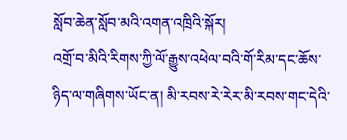སློབ་ཆེན་སློབ་མའི་འགན་འཁྲིའི་སྐོར།
འགྲོ་བ་མིའི་རིགས་ཀྱི་ལོ་རྒྱུས་འཕེལ་བའི་གོ་རིམ་དང་ཆོས་ཉིད་ལ་གཞིགས་ཡོང་ན། མི་རབས་རེ་རེར་མི་རབས་གང་དེའི་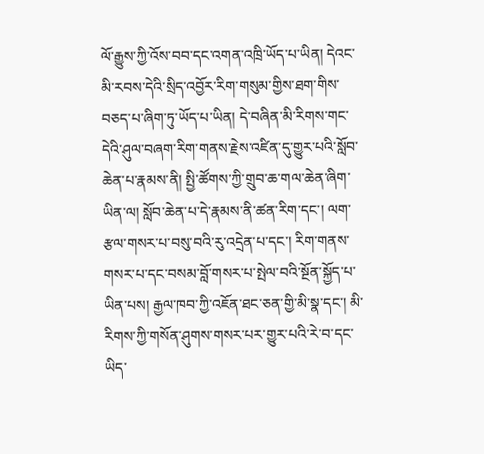ལོ་རྒྱུས་ཀྱི་འོས་བབ་དང་འགན་འཁྲི་ཡོད་པ་ཡིན། དེའང་མི་རབས་དེའི་སྲིད་འབྱོར་རིག་གསུམ་གྱིས་ཐག་གིས་བཅད་པ་ཞིག་ཏུ་ཡོད་པ་ཡིན། དེ་བཞིན་མི་རིགས་གང་དེའི་ཤུལ་བཞག་རིག་གནས་རྗེས་འཛིན་དུ་གྱུར་པའི་སློབ་ཆེན་པ་རྣམས་ནི། སྤྱི་ཚོགས་ཀྱི་གྲུབ་ཆ་གལ་ཆེན་ཞིག་ཡིན་ལ། སློབ་ཆེན་པ་དེ་རྣམས་ནི་ཚན་རིག་དང་། ལག་རྩལ་གསར་པ་བསུ་བའི་རུ་འདྲེན་པ་དང་། རིག་གནས་གསར་པ་དང་བསམ་བློ་གསར་པ་སྤེལ་བའི་སྔོན་སྐྱོད་པ་ཡིན་པས། རྒྱལ་ཁབ་ཀྱི་འཇོན་ཐང་ཅན་གྱི་མི་སྣ་དང་། མི་རིགས་ཀྱི་གསོན་ཤུགས་གསར་པར་གྱུར་པའི་རེ་བ་དང་ཡིད་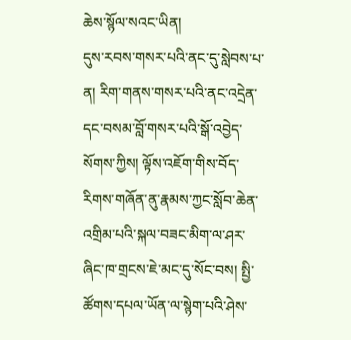ཆེས་སྙོལ་སའང་ཡིན།
དུས་རབས་གསར་པའི་ནང་དུ་སླེབས་པ་ན། རིག་གནས་གསར་པའི་ནང་འདྲེན་དང་བསམ་བློ་གསར་པའི་སྒོ་འབྱེད་སོགས་ཀྱིས། ལྟོས་འཇོག་གིས་བོད་རིགས་གཞོན་ནུ་རྣམས་ཀྱང་སློབ་ཆེན་འགྲིམ་པའི་སྐལ་བཟང་མིག་ལ་ཤར་ཞིང་ཁ་གྲངས་ཇེ་མང་དུ་སོང་བས། སྤྱི་ཚོགས་དཔལ་ཡོན་ལ་སྙེག་པའི་ཤེས་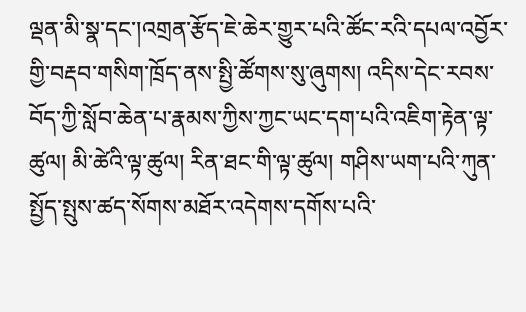ལྡན་མི་སྣ་དང་།འགྲན་རྩོད་ཇེ་ཆེར་གྱུར་པའི་ཚོང་རའི་དཔལ་འབྱོར་གྱི་བརྡབ་གསིག་ཁྲོད་ནས་སྤྱི་ཚོགས་སུ་ཞུགས། འདིས་དེང་རབས་བོད་ཀྱི་སློབ་ཆེན་པ་རྣམས་ཀྱིས་ཀྱང་ཡང་དག་པའི་འཇིག་རྟེན་ལྟ་ཚུལ། མི་ཚེའི་ལྟ་ཚུལ། རིན་ཐང་གི་ལྟ་ཚུལ། གཤིས་ཡག་པའི་ཀུན་སྤྱོད་སྤུས་ཚད་སོགས་མཐོར་འདེགས་དགོས་པའི་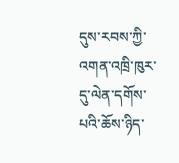དུས་རབས་ཀྱི་འགན་འཁྲི་ཁུར་དུ་ལེན་དགོས་པའི་ཆོས་ཉིད་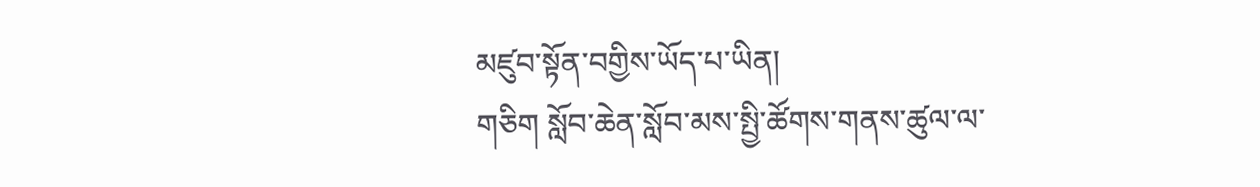མཛུབ་སྟོན་བགྱིས་ཡོད་པ་ཡིན།
གཅིག སློབ་ཆེན་སློབ་མས་སྤྱི་ཚོགས་གནས་ཚུལ་ལ་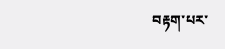བརྟག་པར་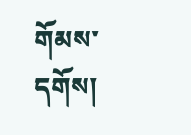གོམས་དགོས།